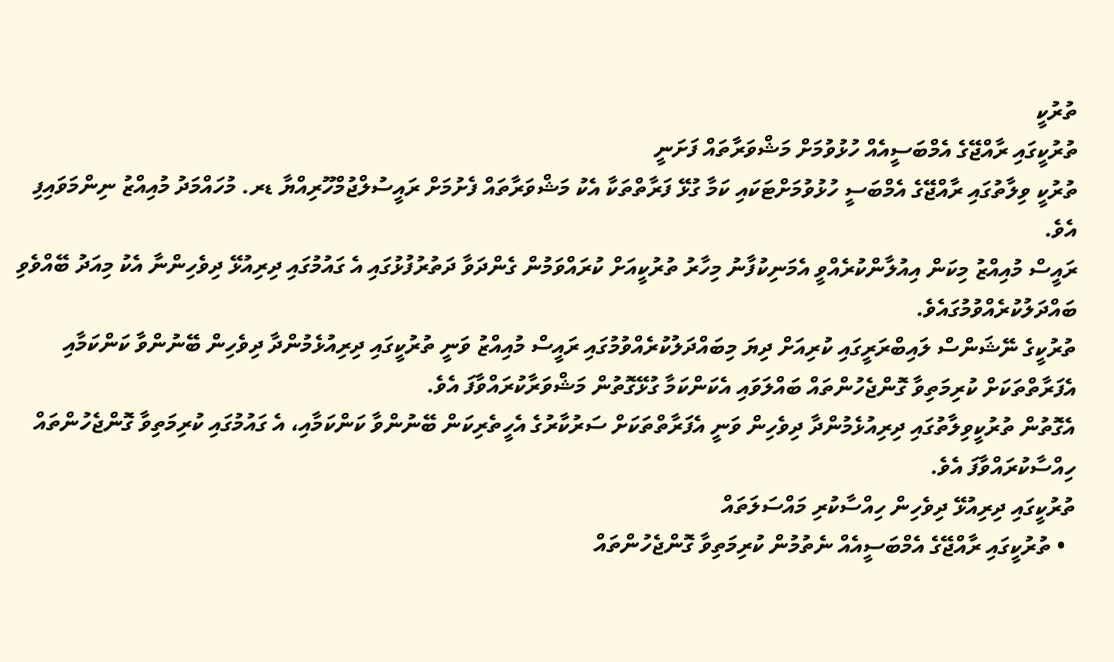ތުރުކީ
ތުރުކީގައި ރާއްޖޭގެ އެމްބަސީއެއް ހުޅުވުމަށް މަޝްވަރާތައް ފަށަނީ
ތުރުކީ ވިލާތުގައި ރާއްޖޭގެ އެމްބަސީ ހުޅުވުމަށްޓަކައި ކަމާ ގުޅޭ ފަރާތްތަކާ އެކު މަޝްވަރާތައް ފެށުމަށް ރައީސުލްޖުމްހޫރިއްޔާ ޑރ. މުހައްމަދު މުއިއްޒު ނިންމަވައިފި އެވެ.
ރައީސް މުއިއްޒު މިކަން އިއުލާންކުރެއްވީ އެމަނިކުފާނު މިހާރު ތުރުކީއަށް ކުރައްވަމުން ގެންދަވާ ދަތުރުފުޅުގައި އެ ގައުމުގައި ދިރިއުޅޭ ދިވެހިންނާ އެކު މިއަދު ބޭއްވެވި ބައްދަލުކުރެއްވުމުގައެވެ.
ތުރުކީގެ ނޭޝަންސް ލައިބްރަރީގައި ކުރިއަށް ދިޔަ މިބައްދަލުކުރެއްވުމުގައި ރައީސް މުއިއްޒު ވަނީ ތުރުކީގައި ދިރިއުޅެމުންދާ ދިވެހިން ބޭނުންވާ ކަންކަމާއި އެފަރާތްތަކަށް ކުރިމަތިވާ ގޮންޖެހުންތައް ބައްލަވައި އެކަންކަމާ ގުޅޭގޮތުން މަޝްވަރާކުރައްވާފަ އެވެ.
އެގޮތުން ތުރުކީވިލާތުގައި ދިރިއުޅެމުންދާ ދިވެހިން ވަނީ އެފަރާތްތަކަށް ސަރުކާރުގެ އެހީތެރިކަން ބޭނުންވާ ކަންކަމާއި، އެ ގައުމުގައި ކުރިމަތިވާ ގޮންޖެހުންތައް ހިއްސާކުރައްވާފަ އެވެ.
ތުރުކީގައި ދިރިއުޅޭ ދިވެހިން ހިއްސާކުރި މައްސަލަތައް
  • ތުރުކީގައި ރާއްޖޭގެ އެމްބަސީއެއް ނެތުމުން ކުރިމަތިވާ ގޮންޖެހުންތައް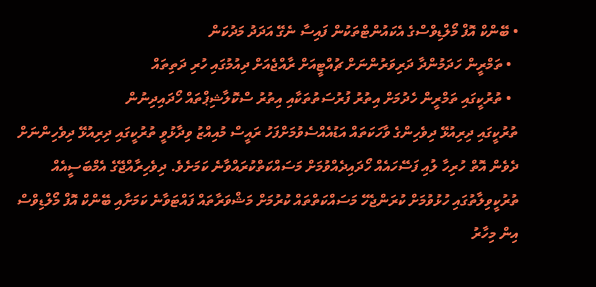• ބޭންކް އޮފް މޯލްޑިވްސްގެ އެކައުންޓްތަކުން ފައިސާ ނެގޭ އަދަދު މަދުކަން
  • ތަމްރީން ހަދަމުންދާ ދަރިވަރުންނަށް ޗުއްޓީއަށް ރާއްޖެއަށް ދިއުމުގައި ހުރި ދަތިތައް
  • ތުރުކީގައި ތަމްރީން ހެދުމަށް އިތުރު ފުރުސަތުތަކާއި އިތުރު ސްކޮލާޝިޕްތައް ހޯދައިދިނުން
ތުރުކީގައި ދިރިއުޅޭ ދިވެހިންގެ ވާހަކަތައް އަޑުއެއްސެވުމަށްފަހު ރައީސް މުއިއްޒު ވިދާޅުވީ ތުރުކީގައި ދިރިއުޅޭ ދިވެހިންނަށް ދެވެން އޮތް ހުރިހާ ލުއި ފަސޭހައެއް ހޯދައިދެއްވުމަށް މަސައްކަތްކުރައްވާނެ ކަމަށެވެ. ދިވެހިރާއްޖޭގެ އެމްބަސީއެއް ތުރުކީވިލާތުގައި ހުޅުވުމަށް ކުރަންޖެހޭ މަސައްކަތްތައް ކުރުމަށް މަޝްވަރާތައް ފައްޓަވާނެ ކަމަށާއި ބޭންކް އޮފް މޯލްޑިވްސް އިން މިހާރު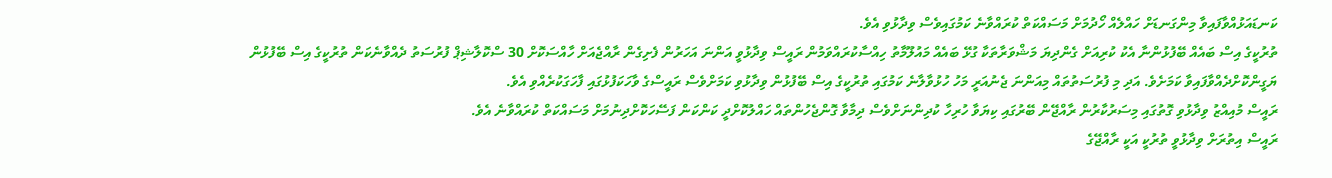ކަނޑައަޅުއްވާފައިވާ މިންގަނޑަށް ހައްލެއް ހޯދުމަށް މަސައްކަތް ކުރައްވާނެ ކަމުގައިވެސް ވިދާޅުވި އެވެ.
ތުރުކީގެ އިސް ބައެއް ބޭފުޅުންނާ އެކު ކުރިއަށް ގެންދިޔަ މަޝްވަރާތަކާ ގުޅޭ ބައެއް މައުލޫމާތު ހިއްސާކުރައްވަމުން ރައީސް ވިދާޅުވީ އަންނަ އަހަރުން ފެށިގެން ރާއްޖެއަށް ހާއްސަކޮށް 30 ސްކޮލާޝިޕް ފުރުސަތު ދެއްވާނެކަން ތުރުކީގެ އިސް ބޭފުޅުން ޔަގީންކޮށްދެއްވާފައިވާ ކަމަށެވެ. އަދި މި ފުރުސަތުތައް މިއަންނަ ޖެނުއަރީ މަހު ހުޅުވާލާނެ ކަމުގައި ތުރުކީގެ އިސް ބޭފުޅުން ވިދާޅުވި ކަމަށްވެސް ރައީސްގެ ވާހަކަފުޅުގައި ފާހަގަކުރެއްވި އެވެ.
ރައީސް މުއިއްޒު ވިދާޅުވި ގޮތުގައި މިސަރުކާރުން ރާއްޖޭން ބޭރުގައި ކިޔަވާ ހުރިހާ ކުދިންނަށްވެސް ދިމާވާ ގޮންޖެހުންތައް ހައްލުކޮށްދީ ކަންކަން ފަސޭހަކޮށްދިނުމަށް މަސައްކަތް ކުރައްވާނެ އެވެ.
ރައީސް އިތުރަށް ވިދާޅުވީ ތުރުކީ އަކީ ރާއްޖޭގެ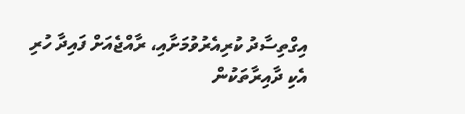އިގްތިސާދު ކުރިއެރުވުމަށާއި، ރާއްޖެއަށް ފައިދާ ހުރި އެކި ދާއިރާތަކުން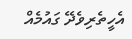އެހީތެރިވެދޭ ގައުމެއް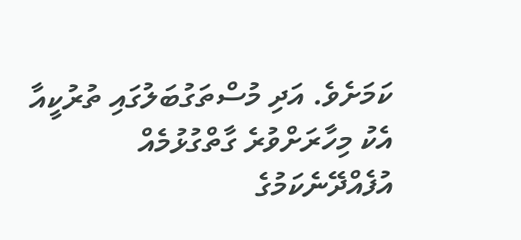ކަމަށެވެ. އަދި މުސްތަގުބަލުގައި ތުރުކީއާ އެކު މިހާރަށްވުރެ ގާތްގުޅުމެއް އުފެއްދޭނެކަމުގެ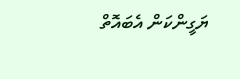ޔަގީންކަން އެބައޮތް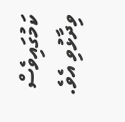ކަމުގައިވެސް ވިދާޅުވި އެވެ.